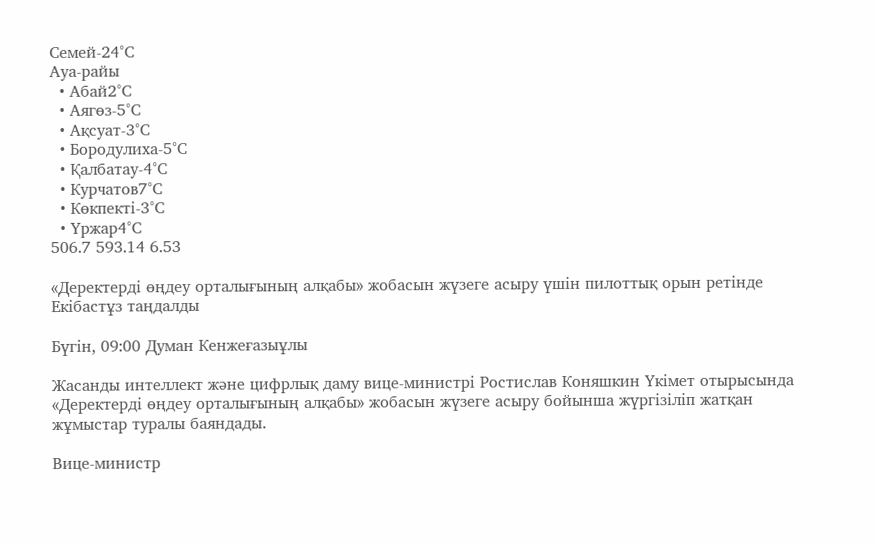Cемей-24°С
Ауа-райы
  • Абай2°С
  • Аягөз-5°С
  • Ақсуат-3°С
  • Бородулиха-5°С
  • Қалбатау-4°С
  • Курчатов7°С
  • Көкпекті-3°С
  • Үржар4°С
506.7 593.14 6.53

«Деректерді өңдеу орталығының алқабы» жобасын жүзеге асыру үшін пилоттық орын ретінде Екібастұз таңдалды

Бүгін, 09:00 Думан Кенжеғазыұлы

Жасанды интеллект және цифрлық даму вице-министрі Ростислав Коняшкин Үкімет отырысында «Деректерді өңдеу орталығының алқабы» жобасын жүзеге асыру бойынша жүргізіліп жатқан жұмыстар туралы баяндады.

Вице-министр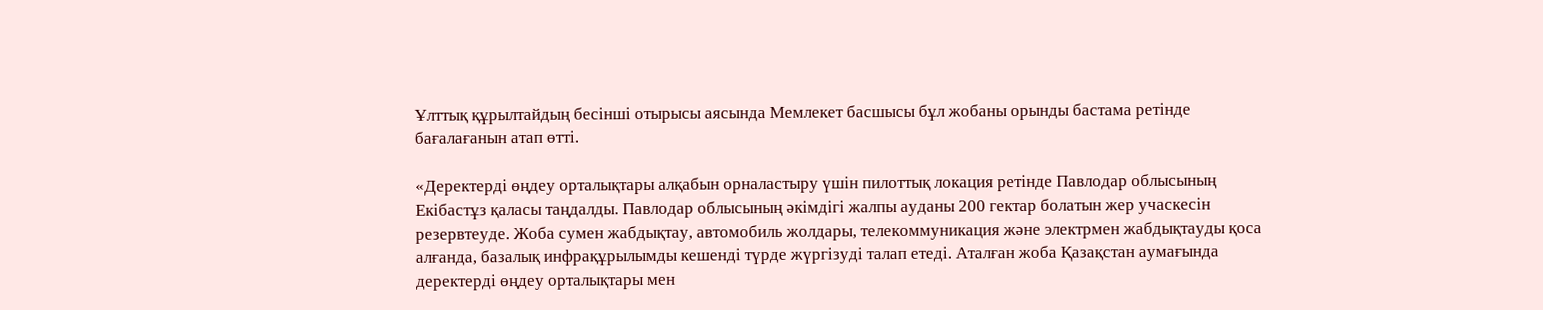Ұлттық құрылтайдың бесінші отырысы аясында Мемлекет басшысы бұл жобаны орынды бастама ретінде бағалағанын атап өтті.

«Деректерді өңдеу орталықтары алқабын орналастыру үшін пилоттық локация ретінде Павлодар облысының Екібастұз қаласы таңдалды. Павлодар облысының әкімдігі жалпы ауданы 200 гектар болатын жер учаскесін резервтеуде. Жоба сумен жабдықтау, автомобиль жолдары, телекоммуникация және электрмен жабдықтауды қоса алғанда, базалық инфрақұрылымды кешенді түрде жүргізуді талап етеді. Аталған жоба Қазақстан аумағында деректерді өңдеу орталықтары мен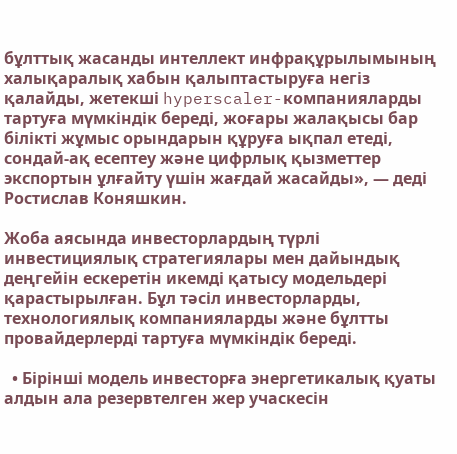бұлттық жасанды интеллект инфрақұрылымының халықаралық хабын қалыптастыруға негіз қалайды, жетекші hyperscaler-компанияларды тартуға мүмкіндік береді, жоғары жалақысы бар білікті жұмыс орындарын құруға ықпал етеді, сондай-ақ есептеу және цифрлық қызметтер экспортын ұлғайту үшін жағдай жасайды», — деді Ростислав Коняшкин.

Жоба аясында инвесторлардың түрлі инвестициялық стратегиялары мен дайындық деңгейін ескеретін икемді қатысу модельдері қарастырылған. Бұл тәсіл инвесторларды, технологиялық компанияларды және бұлтты провайдерлерді тартуға мүмкіндік береді.

  • Бірінші модель инвесторға энергетикалық қуаты алдын ала резервтелген жер учаскесін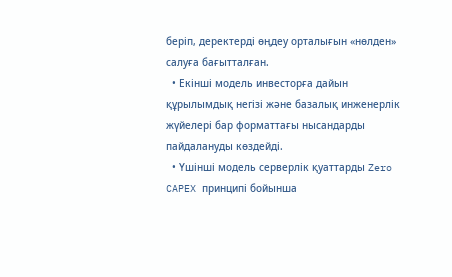беріп, деректерді өңдеу орталығын «нөлден» салуға бағытталған.
  • Екінші модель инвесторға дайын құрылымдық негізі және базалық инженерлік жүйелері бар форматтағы нысандарды пайдалануды көздейді.
  • Үшінші модель серверлік қуаттарды Zero CAPEX принципі бойынша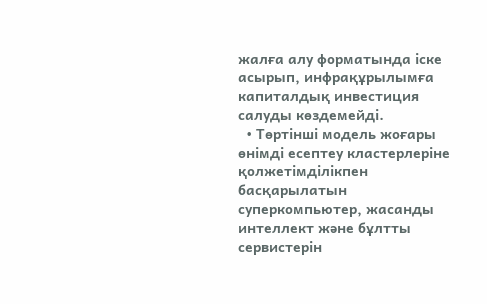жалға алу форматында іске асырып, инфрақұрылымға капиталдық инвестиция салуды көздемейді.
  • Төртінші модель жоғары өнімді есептеу кластерлеріне қолжетімділікпен басқарылатын суперкомпьютер, жасанды интеллект және бұлтты сервистерін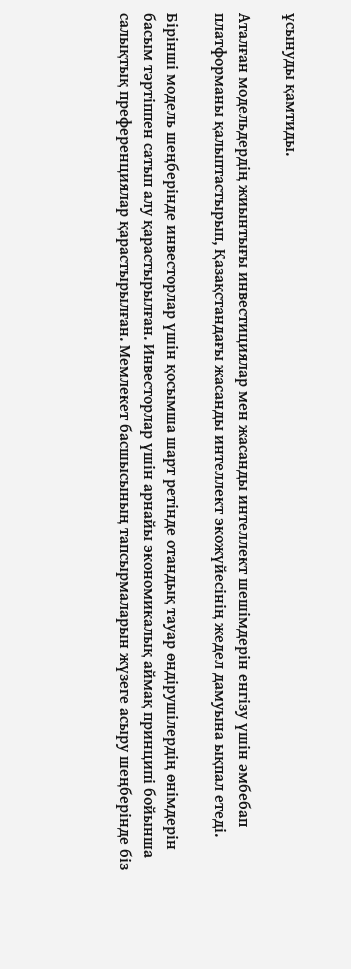ұсынуды қамтиды.

Аталған модельдердің жиынтығы инвестициялар мен жасанды интеллект шешімдерін енгізу үшін әмбебап платформаны қалыптастырып, Қазақстандағы жасанды интеллект экожүйесінің жедел дамуына ықпал етеді.

Бірінші модель шеңберінде инвесторлар үшін қосымша шарт ретінде отандық тауар өндірушілердің өнімдерін басым тәртіппен сатып алу қарастырылған. Инвесторлар үшін арнайы экономикалық аймақ принципі бойынша салықтық преференциялар қарастырылған. Мемлекет басшысының тапсырмаларын жүзеге асыру шеңберінде біз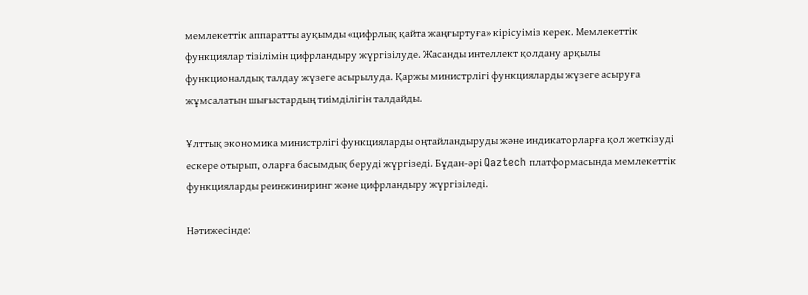мемлекеттік аппаратты ауқымды «цифрлық қайта жаңғыртуға» кірісуіміз керек. Мемлекеттік функциялар тізілімін цифрландыру жүргізілуде. Жасанды интеллект қолдану арқылы функционалдық талдау жүзеге асырылуда. Қаржы министрлігі функцияларды жүзеге асыруға жұмсалатын шығыстардың тиімділігін талдайды.

Ұлттық экономика министрлігі функцияларды оңтайландыруды және индикаторларға қол жеткізуді ескере отырып, оларға басымдық беруді жүргізеді. Бұдан-әрі Qaztech платформасында мемлекеттік функцияларды реинжиниринг және цифрландыру жүргізіледі.

Нәтижесінде: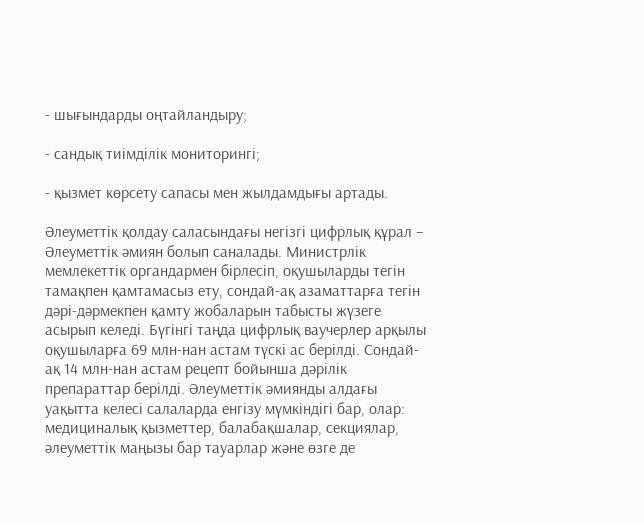- шығындарды оңтайландыру;

- сандық тиімділік мониторингі;

- қызмет көрсету сапасы мен жылдамдығы артады.

Әлеуметтік қолдау саласындағы негізгі цифрлық құрал – Әлеуметтік әмиян болып саналады. Министрлік мемлекеттік органдармен бірлесіп, оқушыларды тегін тамақпен қамтамасыз ету, сондай-ақ азаматтарға тегін дәрі-дәрмекпен қамту жобаларын табысты жүзеге асырып келеді. Бүгінгі таңда цифрлық ваучерлер арқылы оқушыларға 69 млн-нан астам түскі ас берілді. Сондай-ақ 14 млн-нан астам рецепт бойынша дәрілік препараттар берілді. Әлеуметтік әмиянды алдағы уақытта келесі салаларда енгізу мүмкіндігі бар, олар: медициналық қызметтер, балабақшалар, секциялар, әлеуметтік маңызы бар тауарлар және өзге де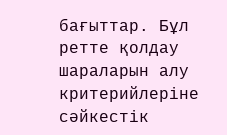бағыттар. Бұл ретте қолдау шараларын алу критерийлеріне сәйкестік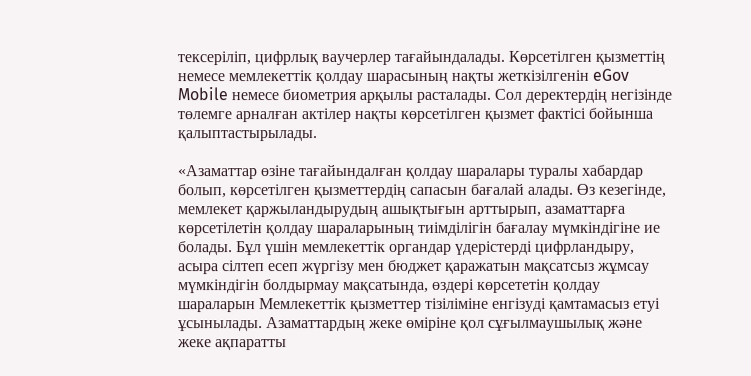тексеріліп, цифрлық ваучерлер тағайындалады. Көрсетілген қызметтің немесе мемлекеттік қолдау шарасының нақты жеткізілгенін eGov Mobile немесе биометрия арқылы расталады. Сол деректердің негізінде төлемге арналған актілер нақты көрсетілген қызмет фактісі бойынша қалыптастырылады.

«Азаматтар өзіне тағайындалған қолдау шаралары туралы хабардар болып, көрсетілген қызметтердің сапасын бағалай алады. Өз кезегінде, мемлекет қаржыландырудың ашықтығын арттырып, азаматтарға көрсетілетін қолдау шараларының тиімділігін бағалау мүмкіндігіне ие болады. Бұл үшін мемлекеттік органдар үдерістерді цифрландыру, асыра сілтеп есеп жүргізу мен бюджет қаражатын мақсатсыз жұмсау мүмкіндігін болдырмау мақсатында, өздері көрсететін қолдау шараларын Мемлекеттік қызметтер тізіліміне енгізуді қамтамасыз етуі ұсынылады. Азаматтардың жеке өміріне қол сұғылмаушылық және жеке ақпаратты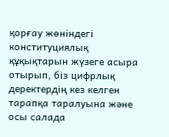қорғау жөніндегі конституциялық құқықтарын жүзеге асыра отырып, біз цифрлық деректердің кез келген тарапқа таралуына және осы салада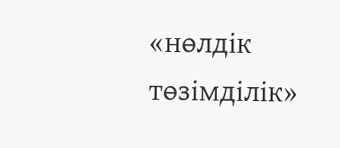«нөлдік төзімділік»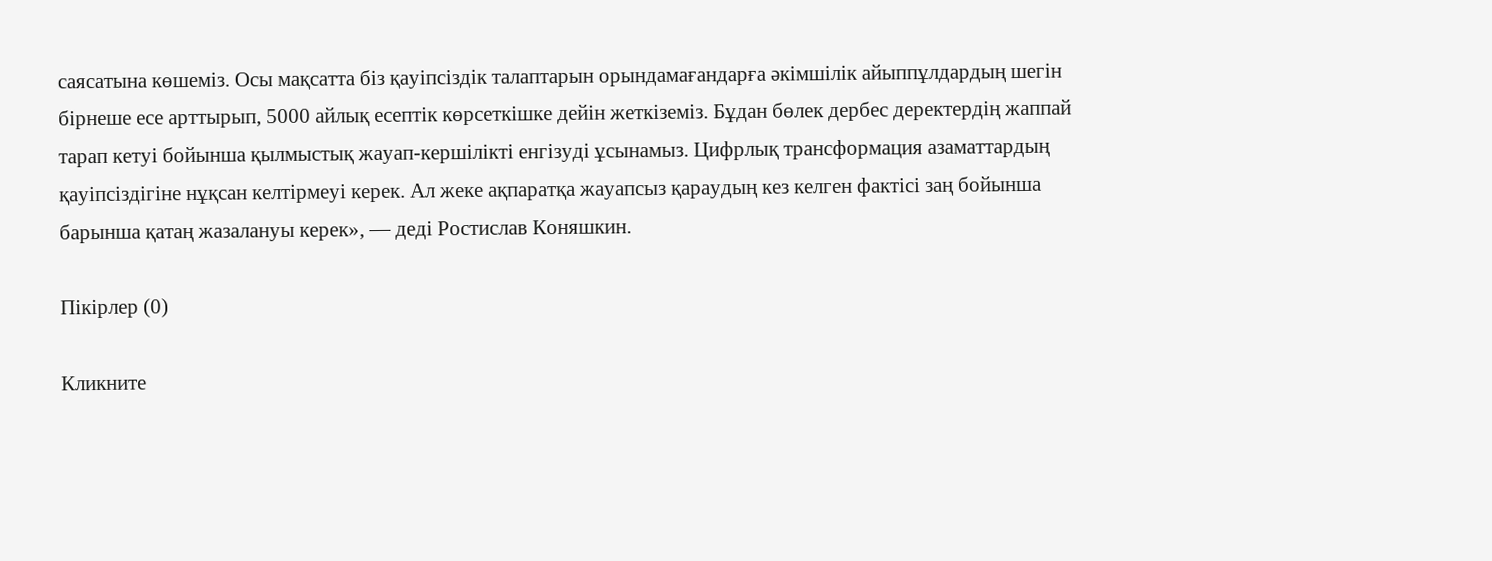саясатына көшеміз. Осы мақсатта біз қауіпсіздік талаптарын орындамағандарға әкімшілік айыппұлдардың шегін бірнеше есе арттырып, 5000 айлық есептік көрсеткішке дейін жеткіземіз. Бұдан бөлек дербес деректердің жаппай тарап кетуі бойынша қылмыстық жауап-кершілікті енгізуді ұсынамыз. Цифрлық трансформация азаматтардың қауіпсіздігіне нұқсан келтірмеуі керек. Ал жеке ақпаратқа жауапсыз қараудың кез келген фактісі заң бойынша барынша қатаң жазалануы керек», — деді Ростислав Коняшкин.

Пікірлер (0)

Кликните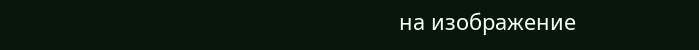на изображение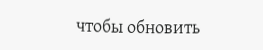чтобы обновить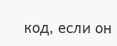код, если он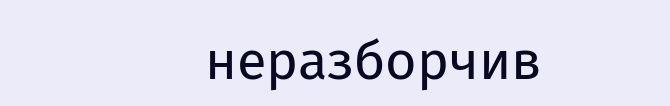неразборчив